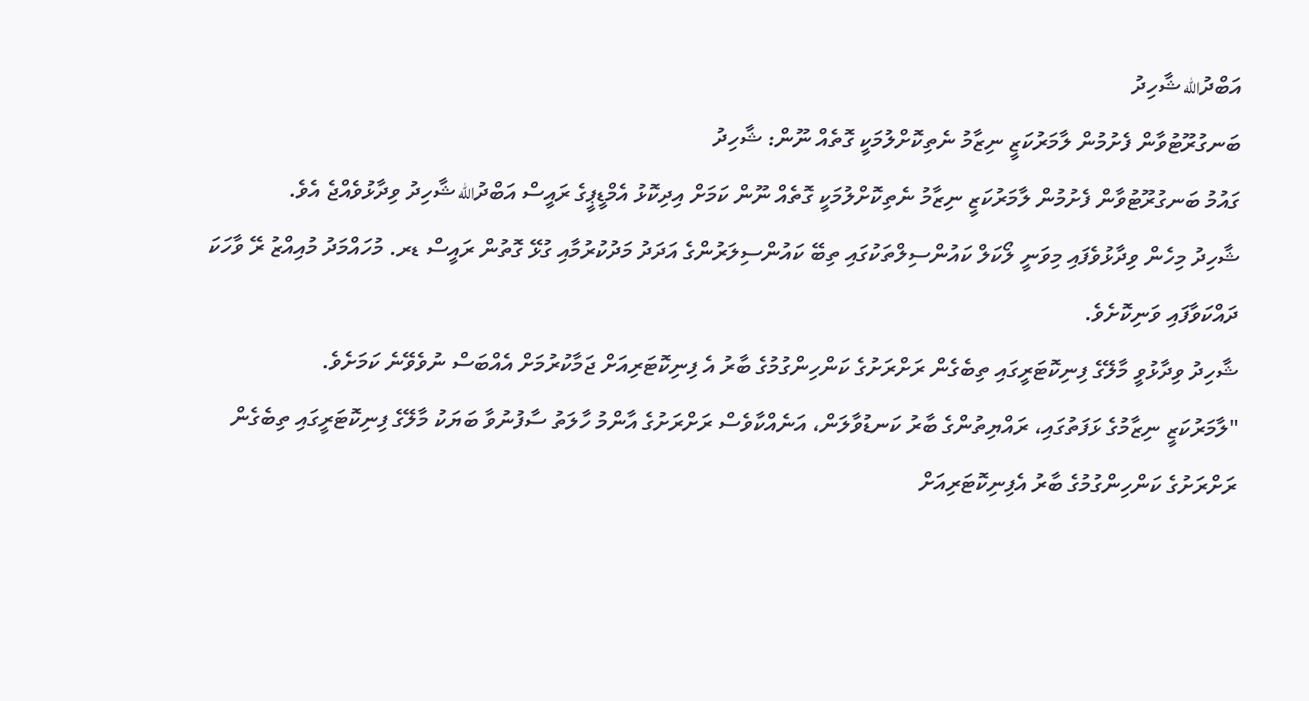އަބްދުالله ޝާހިދު
ބަނގުރޫޓުވާން ފެށުމުން ލާމަރުކަޒީ ނިޒާމު ނެތިކޮށްލުމަކީ ގޮތެއް ނޫން: ޝާހިދު
ގައުމު ބަނގުރޫޓުވާން ފެށުމުން ލާމަރުކަޒީ ނިޒާމު ނެތިކޮށްލުމަކީ ގޮތެއް ނޫން ކަމަށް އިދިކޮޅު އެމްޑީޕީގެ ރައީސް އަބްދުالله ޝާހިދު ވިދާޅުވެއްޖެ އެވެ.
ޝާހިދު މިހެން ވިދާޅުވެފައި މިވަނީ ލޯކަލް ކައުންސިލްތަކުގައި ތިބޭ ކައުންސިލަރުންގެ އަދަދު މަދުކުރުމާއި ގުޅޭ ގޮތުން ރައީސް ޑރ. މުހައްމަދު މުއިއްޒު ރޭ ވާހަކަ ދައްކަވާފައި ވަނިކޮށެވެ.
ޝާހިދު ވިދާޅުވީ މާލޭގެ ފިނިކޮޓަރީގައި ތިބެގެން ރަށްރަށުގެ ކަންހިންގުމުގެ ބާރު އެ ފިނިކޮޓަރިއަށް ޖަމާކުރުމަށް އެއްބަސް ނުވެވޭނެ ކަމަށެވެ.
"ލާމަރުކަޒީ ނިޒާމުގެ ޅަފަތުގައި، ރައްޔިތުންގެ ބާރު ކަނޑުވާލަން، އަނެއްކާވެސް ރަށްރަށުގެ އާންމު ހާލަތު ސާފުނުވާ ބަޔަކު މާލޭގެ ފިނިކޮޓަރީގައި ތިބެގެން ރަށްރަށުގެ ކަންހިންގުމުގެ ބާރު އެފިނިކޮޓަރިއަށް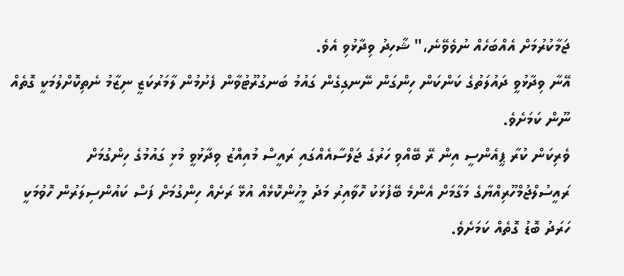ޖަމާކުރުމަށް އެއްބަހެއް ނުވެވޭނެ،" ޝާހިދު ވިދާޅުވި އެވެ.
އޭނާ ވިދާޅުވީ ދައުލަތުގެ ކަންކަން ހިންގަން ނޭނގިގެން ގައުމު ބަނގުރޫޓުވާން ފެށުމުން ލާމަރުކަޒީ ނިޒާމު ނެތިކޮށްލުމަކީ ގޮތެއް ނޫން ކަމަށެވެ.
ވެރިކަން ކުރާ ޕީއެންސީ އިން ރޭ ބޭއްވި ހަރުގެ ޖަލްސާއެއްގައި ރައީސް މުއިއްޒު ވިދާޅުވީ މުޅި ގައުމުގެ ހިންގުމަށް ރައީސުލްޖުމްހޫރިއްޔާގެ މަގާމަށް އެންމެ ބޭފުޅަކު ހޮވާއިރު މަދު މީހުންކޮޅެއް އުޅޭ ރަށެއް ހިންގުމަށް ފަސް ކައުންސިލަރުން ހޮވުމަކީ ހަރަދު ބޮޑު ގޮތެއް ކަމަށެވެ.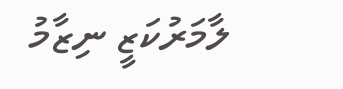ލާމަރުކަޒީ ނިޒާމު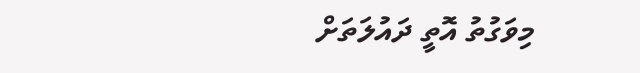މިވަގުތު އޮތީ ދައުލަތަށް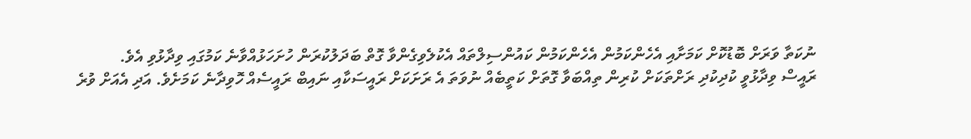ނުކަތާ ވަރަށް ބޮޑުކޮށް ކަމަށާއި އެހެންކަމުން އެހެންކަމުން ކައުންސިލްތައް އެކުލެވިގެންވާ ގޮތް ބަދަލުކުރަން ހުށަހަޅުއްވާނެ ކަމުގައި ވިދާޅުވި އެވެ.
ރައީސް ވިދާޅުވީ ކުދިކުދި ރަށްތަކަށް ކުރިން ތިއްބަވާ ގޮތަށް ކަތީބެއް ނުވަތަ އެ ރަށަކަށް ރައީސަކާއި ނައިބް ރައީސެއް ހޮވިދާނެ ކަމަށެވެ. އަދި އެއަށް ވުރެ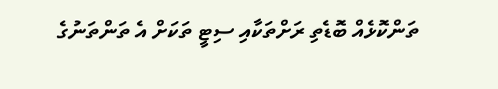ތަންކޮޅެއް ބޮޑެތި ރަށްތަކާއި ސިޓީ ތަކަށް އެ ތަންތަނުގެ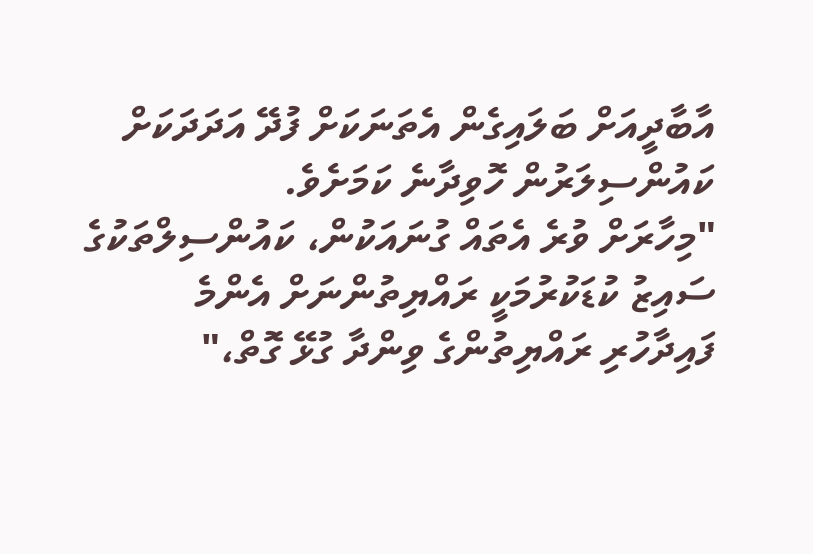އާބާދީއަށް ބަލައިގެން އެތަނަކަށް ފުދޭ އަދަދަކަށް ކައުންސިލަރުން ހޮވިދާނެ ކަމަށެވެ.
"މިހާރަށް ވުރެ އެތައް ގުނައަކުން، ކައުންސިލްތަކުގެ ސައިޒު ކުޑަކުރުމަކީ ރައްޔިތުންނަށް އެންމެ ފައިދާހުރި ރައްޔިތުންގެ ވިންދާ ގުޅޭ ގޮތް،"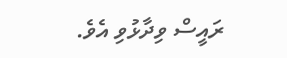ރައީސް ވިދާޅުވި އެވެ.